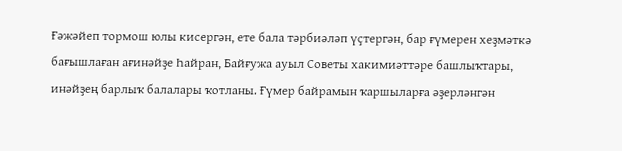Ғәжәйеп тормош юлы кисергән, ете бала тәрбиәләп үҫтергән, бар ғүмерен хеҙмәткә бағышлаған ағинәйҙе Һайран, Байғужа ауыл Советы хакимиәттәре башлыҡтары, инәйҙең барлыҡ балалары ҡотланы. Ғүмер байрамын ҡаршыларға әҙерләнгән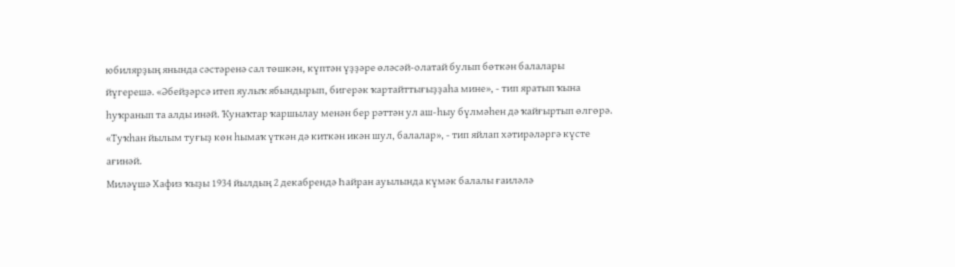юбилярҙың янында сәстәренә сал төшкән, күптән үҙҙәре өләсәй-олатай булып бөткән балалары йүгерешә. «Әбейҙәрсә итеп яулыҡ ябындырып, бигерәк ҡартайттығыҙҙаһа мине», - тип яратып ҡына һуҡранып та алды инәй. Ҡунаҡтар ҡаршылау менән бер рәттән ул аш-һыу бүлмәһен дә ҡайғыртып өлгөрә. «Туҡһан йылым туғыҙ көн һымаҡ үткән дә киткән икән шул, балалар», - тип яйлап хәтирәләргә күсте ағинәй.
Миләүшә Хафиз ҡыҙы 1934 йылдың 2 декабрендә Һайран ауылында күмәк балалы ғаиләлә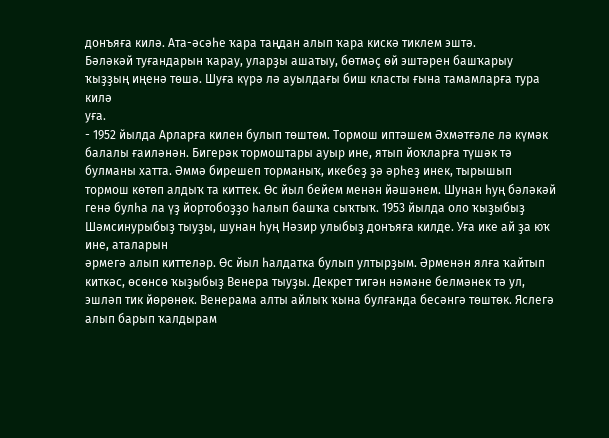донъяға килә. Ата-әсәһе ҡара таңдан алып ҡара кискә тиклем эштә.
Бәләкәй туғандарын ҡарау, уларҙы ашатыу, бөтмәҫ өй эштәрен башҡарыу ҡыҙҙың иңенә төшә. Шуға күрә лә ауылдағы биш класты ғына тамамларға тура килә
уға.
- 1952 йылда Арларға килен булып төштөм. Тормош иптәшем Әхмәтғәле лә күмәк балалы ғаиләнән. Бигерәк тормоштары ауыр ине, ятып йоҡларға түшәк тә булманы хатта. Әммә бирешеп торманыҡ, икебеҙ ҙә әрһеҙ инек, тырышып тормош көтөп алдыҡ та киттек. Өс йыл бейем менән йәшәнем. Шунан һуң бәләкәй генә булһа ла үҙ йортобоҙҙо һалып башҡа сыҡтыҡ. 1953 йылда оло ҡыҙыбыҙ Шәмсинурыбыҙ тыуҙы, шунан һуң Нәзир улыбыҙ донъяға килде. Уға ике ай ҙа юҡ ине, аталарын
әрмегә алып киттеләр. Өс йыл һалдатка булып ултырҙым. Әрменән ялға ҡайтып киткәс, өсөнсө ҡыҙыбыҙ Венера тыуҙы. Декрет тигән нәмәне белмәнек тә ул, эшләп тик йөрөнөк. Венерама алты айлыҡ ҡына булғанда бесәнгә төштөк. Яслегә алып барып ҡалдырам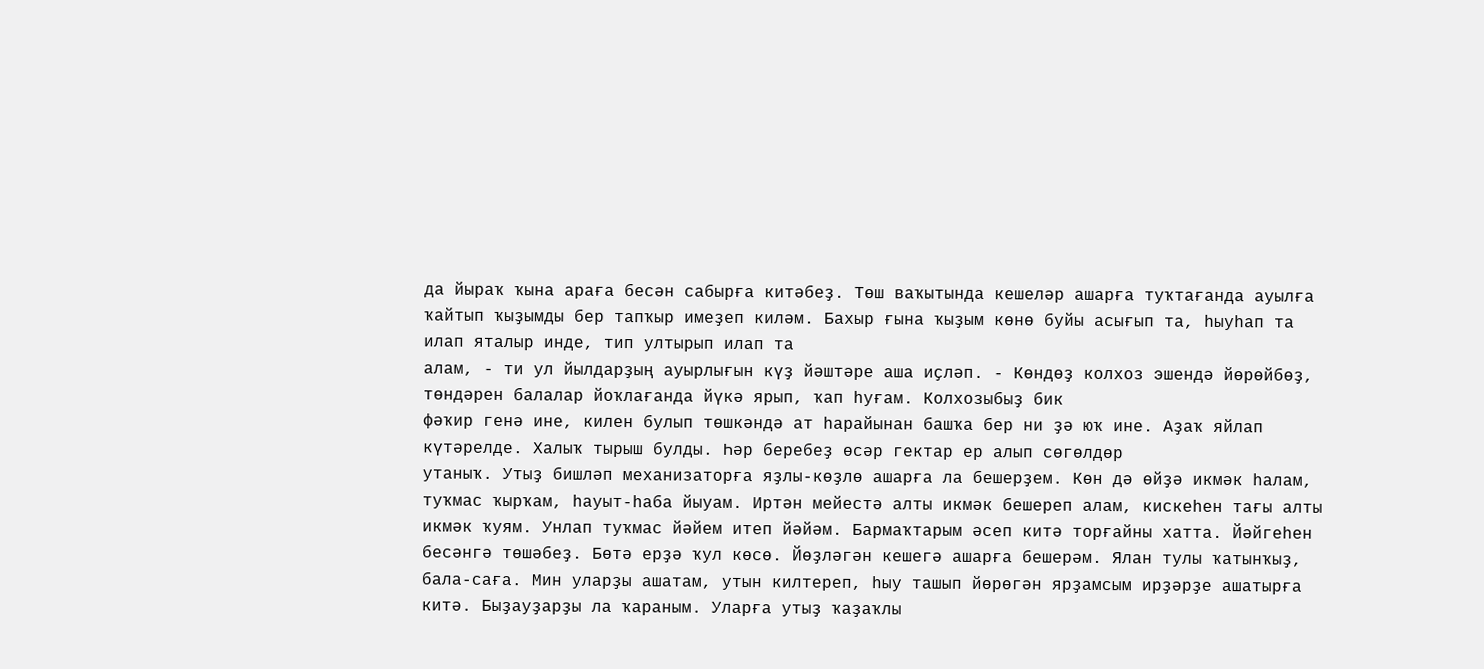да йыраҡ ҡына араға бесән сабырға китәбеҙ. Төш ваҡытында кешеләр ашарға туҡтағанда ауылға ҡайтып ҡыҙымды бер тапҡыр имеҙеп киләм. Бахыр ғына ҡыҙым көнө буйы асығып та, һыуһап та илап яталыр инде, тип ултырып илап та
алам, - ти ул йылдарҙың ауырлығын күҙ йәштәре аша иҫләп. - Көндөҙ колхоз эшендә йөрөйбөҙ, төндәрен балалар йоҡлағанда йүкә ярып, ҡап һуғам. Колхозыбыҙ бик
фәҡир генә ине, килен булып төшкәндә ат һарайынан башҡа бер ни ҙә юҡ ине. Аҙаҡ яйлап күтәрелде. Халыҡ тырыш булды. Һәр беребеҙ өсәр гектар ер алып сөгөлдөр
утаныҡ. Утыҙ бишләп механизаторға яҙлы-көҙлө ашарға ла бешерҙем. Көн дә өйҙә икмәк һалам, туҡмас ҡырҡам, һауыт-һаба йыуам. Иртән мейестә алты икмәк бешереп алам, кискеһен тағы алты икмәк ҡуям. Унлап туҡмас йәйем итеп йәйәм. Бармаҡтарым әсеп китә торғайны хатта. Йәйгеһен бесәнгә төшәбеҙ. Бөтә ерҙә ҡул көсө. Йөҙләгән кешегә ашарға бешерәм. Ялан тулы ҡатынҡыҙ, бала-саға. Мин уларҙы ашатам, утын килтереп, һыу ташып йөрөгән ярҙамсым ирҙәрҙе ашатырға китә. Быҙауҙарҙы ла ҡараным. Уларға утыҙ ҡаҙаҡлы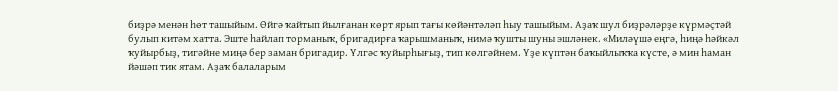биҙрә менән һөт ташыйым. Өйгә ҡайтып йылғанан көрт ярып тағы көйәнтәләп һыу ташыйым. Аҙаҡ шул биҙрәләрҙе күрмәҫтәй булып китәм хатта. Эште һайлап торманыҡ, бригадирға ҡарышманыҡ, нимә ҡушты шуны эшләнек. «Миләүшә еңгә, һиңә һәйкәл ҡуйырбыҙ, тигәйне миңә бер заман бригадир. Үлгәс ҡуйырһығыҙ, тип көлгәйнем. Үҙе күптән баҡыйлыҡҡа күсте, ә мин һаман йәшәп тик ятам. Аҙаҡ балаларым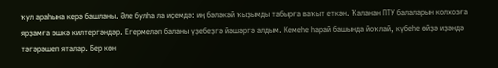ҡул араһына керә башланы. Әле булһа ла иҫемдә: иң бәләкәй ҡыҙымды табырға ваҡыт еткән. Ҡаланан ПТУ балаларын колхозға ярҙамға эшкә килтергәндәр. Егермеләп баланы үҙебеҙгә йәшәргә алдым. Кемеһе һарай башында йоҡлай, күбеһе өйҙә иҙәндә тәгәрәшеп яталар. Бер көн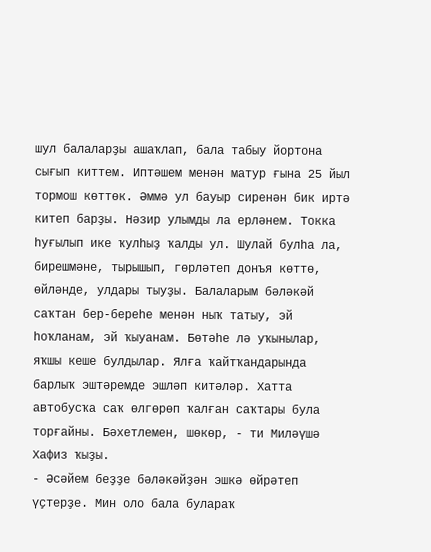шул балаларҙы ашаҡлап, бала табыу йортона сығып киттем. Иптәшем менән матур ғына 25 йыл тормош көттөк. Әммә ул бауыр сиренән бик иртә китеп барҙы. Нәзир улымды ла ерләнем. Токка һуғылып ике ҡулһыҙ ҡалды ул. Шулай булһа ла, бирешмәне, тырышып, гөрләтеп донъя көттө, өйләнде, улдары тыуҙы. Балаларым бәләкәй саҡтан бер-береһе менән ныҡ татыу, эй һоҡланам, эй ҡыуанам. Бөтәһе лә уҡынылар, яҡшы кеше булдылар. Ялға ҡайтҡандарында барлыҡ эштәремде эшләп китәләр. Хатта автобусҡа саҡ өлгөрөп ҡалған саҡтары була торғайны. Бәхетлемен, шөкөр, - ти Миләүшә Хафиз ҡыҙы.
- Әсәйем беҙҙе бәләкәйҙән эшкә өйрәтеп үҫтерҙе. Мин оло бала булараҡ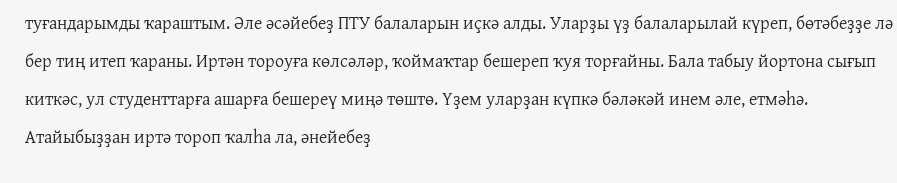туғандарымды ҡараштым. Әле әсәйебеҙ ПТУ балаларын иҫкә алды. Уларҙы үҙ балаларылай күреп, бөтәбеҙҙе лә бер тиң итеп ҡараны. Иртән тороуға көлсәләр, ҡоймаҡтар бешереп ҡуя торғайны. Бала табыу йортона сығып киткәс, ул студенттарға ашарға бешереү миңә төштө. Үҙем уларҙан күпкә бәләкәй инем әле, етмәһә. Атайыбыҙҙан иртә тороп ҡалһа ла, әнейебеҙ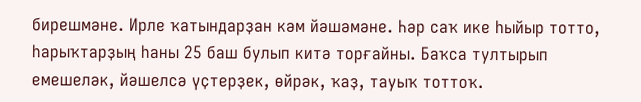бирешмәне. Ирле ҡатындарҙан кәм йәшәмәне. Һәр саҡ ике һыйыр тотто, һарыҡтарҙың һаны 25 баш булып китә торғайны. Баҡса тултырып емешеләк, йәшелсә үҫтерҙек, өйрәк, ҡаҙ, тауыҡ тоттоҡ.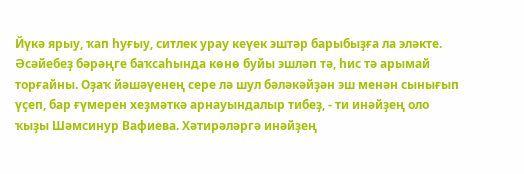Йүкә ярыу, ҡап һуғыу, ситлек урау кеүек эштәр барыбыҙға ла эләкте. Әсәйебеҙ бәрәңге баҡсаһында көнө буйы эшләп тә, һис тә арымай торғайны. Оҙаҡ йәшәүенең сере лә шул бәләкәйҙән эш менән сынығып үҫеп, бар ғүмерен хеҙмәткә арнауындалыр тибеҙ, - ти инәйҙең оло ҡыҙы Шәмсинур Вафиева. Хәтирәләргә инәйҙең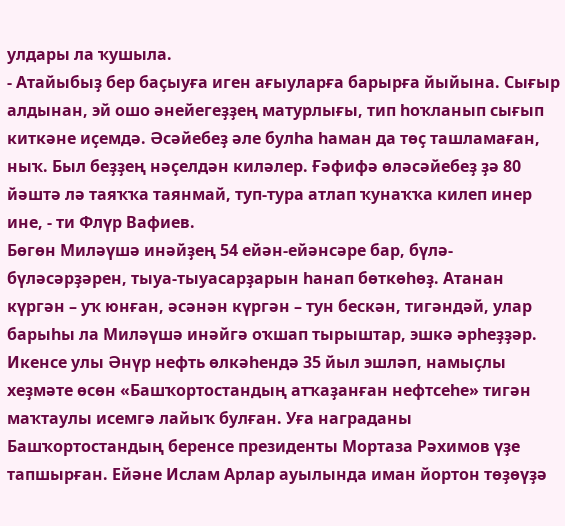улдары ла ҡушыла.
- Атайыбыҙ бер баҫыуға иген ағыуларға барырға йыйына. Сығыр алдынан, эй ошо әнейегеҙҙең матурлығы, тип һоҡланып сығып киткәне иҫемдә. Әсәйебеҙ әле булһа һаман да төҫ ташламаған, ныҡ. Был беҙҙең нәҫелдән киләлер. Ғәфифә өләсәйебеҙ ҙә 80 йәштә лә таяҡҡа таянмай, туп-тура атлап ҡунаҡҡа килеп инер ине, - ти Флүр Вафиев.
Бөгөн Миләүшә инәйҙең 54 ейән-ейәнсәре бар, бүлә-бүләсәрҙәрен, тыуа-тыуасарҙарын һанап бөткөһөҙ. Атанан күргән – уҡ юнған, әсәнән күргән – тун бескән, тигәндәй, улар барыһы ла Миләүшә инәйгә оҡшап тырыштар, эшкә әрһеҙҙәр. Икенсе улы Әнүр нефть өлкәһендә 35 йыл эшләп, намыҫлы хеҙмәте өсөн «Башҡортостандың атҡаҙанған нефтсеһе» тигән маҡтаулы исемгә лайыҡ булған. Уға награданы Башҡортостандың беренсе президенты Мортаза Рәхимов үҙе тапшырған. Ейәне Ислам Арлар ауылында иман йортон төҙөүҙә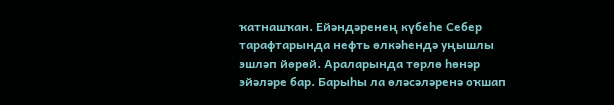ҡатнашҡан. Ейәндәренең күбеһе Себер тарафтарында нефть өлкәһендә уңышлы эшләп йөрөй. Араларында төрлө һөнәр эйәләре бар. Барыһы ла өләсәләренә оҡшап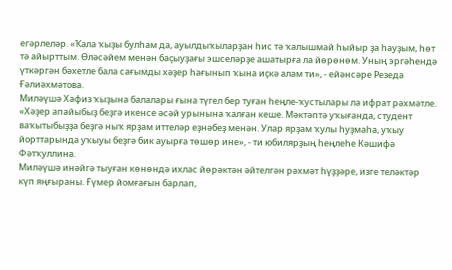егәрлеләр. «Ҡала ҡыҙы булһам да, ауылдыҡыларҙан һис тә ҡалышмай һыйыр ҙа һауҙым, һөт тә айырттым. Өләсәйем менән баҫыуҙағы эшселәрҙе ашатырға ла йөрөнөм. Уның эргәһендә үткәргән бәхетле бала сағымды хәҙер һағынып ҡына иҫкә алам ти», - ейәнсәре Резеда Ғәлиәхмәтова.
Миләүшә Хафиз ҡыҙына балалары ғына түгел бер туған һеңле-ҡустылары ла ифрат рәхмәтле. «Хәҙер апайыбыҙ беҙгә икенсе әсәй урынына ҡалған кеше. Мәктәптә уҡығанда, студент ваҡытыбыҙҙа беҙгә ныҡ ярҙам иттеләр еҙнәбеҙ менән. Улар ярҙам ҡулы һуҙмаһа, уҡыу йорттарында уҡыуы беҙгә бик ауырға төшөр ине», - ти юбилярҙың һеңлеһе Кәшифә Фәтҡуллина.
Миләүшә инәйгә тыуған көнөндә ихлас йөрәктән әйтелгән рәхмәт һүҙҙәре, изге теләктәр күп яңғыраны. Ғүмер йомғағын барлап,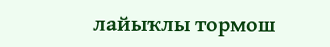лайыҡлы тормош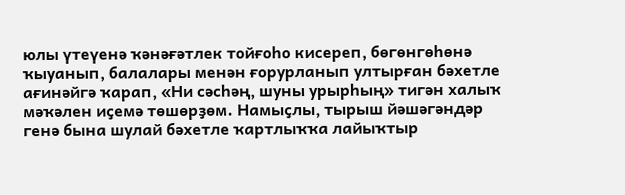юлы үтеүенә ҡәнәғәтлек тойғоһо кисереп, бөгөнгөһөнә ҡыуанып, балалары менән ғорурланып ултырған бәхетле ағинәйгә ҡарап, «Ни сәсһәң, шуны урырһың» тигән халыҡ мәҡәлен иҫемә төшөрҙөм. Намыҫлы, тырыш йәшәгәндәр генә бына шулай бәхетле ҡартлыҡҡа лайыҡтыр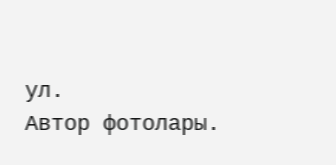ул.
Автор фотолары.